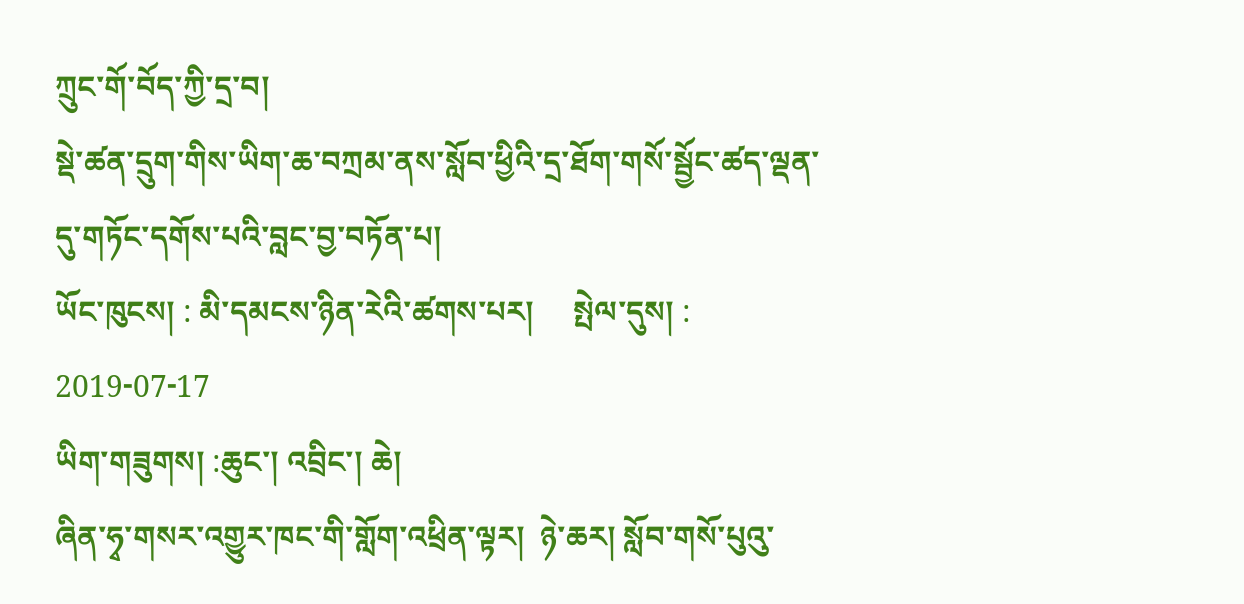ཀྲུང་གོ་བོད་ཀྱི་དྲ་བ།
སྡེ་ཚན་དྲུག་གིས་ཡིག་ཆ་བཀྲམ་ནས་སློབ་ཕྱིའི་དྲ་ཐོག་གསོ་སྦྱོང་ཚད་ལྡན་དུ་གཏོང་དགོས་པའི་བླང་བྱ་བཏོན་པ།
ཡོང་ཁུངས། : མི་དམངས་ཉིན་རེའི་ཚགས་པར།     སྤེལ་དུས། : 2019-07-17
ཡིག་གཟུགས། :ཆུང་། འབྲིང་། ཆེ།
ཞིན་ཧྭ་གསར་འགྱུར་ཁང་གི་གློག་འཕྲིན་ལྟར།  ཉེ་ཆར། སློབ་གསོ་པུའུ་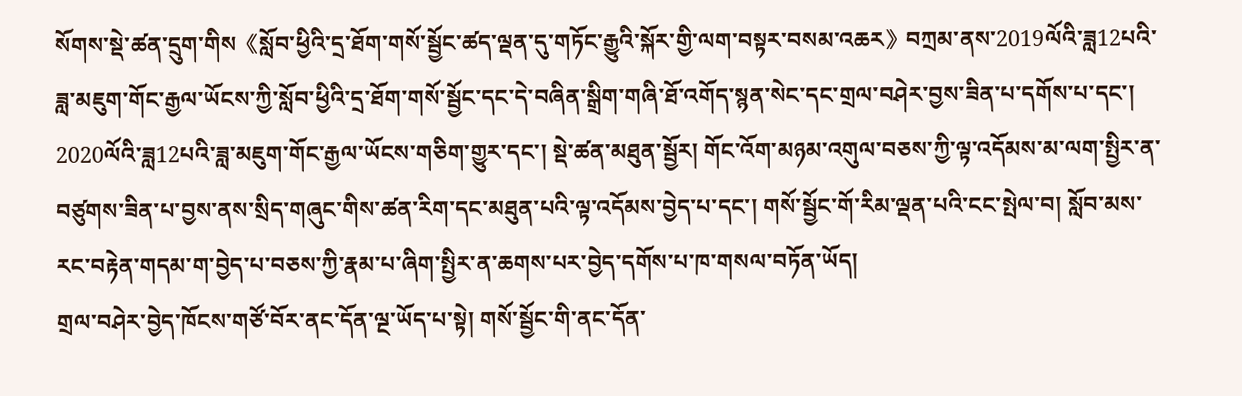སོགས་སྡེ་ཚན་དྲུག་གིས《སློབ་ཕྱིའི་དྲ་ཐོག་གསོ་སྦྱོང་ཚད་ལྡན་དུ་གཏོང་རྒྱུའི་སྐོར་གྱི་ལག་བསྟར་བསམ་འཆར》བཀྲམ་ནས་2019ལོའི་ཟླ12པའི་ཟླ་མཇུག་གོང་རྒྱལ་ཡོངས་ཀྱི་སློབ་ཕྱིའི་དྲ་ཐོག་གསོ་སྦྱོང་དང་དེ་བཞིན་སྒྲིག་གཞི་ཐོ་འགོད་སྙན་སེང་དང་གྲལ་བཤེར་བྱས་ཟིན་པ་དགོས་པ་དང་། 2020ལོའི་ཟླ12པའི་ཟླ་མཇུག་གོང་རྒྱལ་ཡོངས་གཅིག་གྱུར་དང་། སྡེ་ཚན་མཐུན་སྦྱོར། གོང་འོག་མཉམ་འགུལ་བཅས་ཀྱི་ལྟ་འདོམས་མ་ལག་སྤྱིར་ན་བཙུགས་ཟིན་པ་བྱས་ནས་སྲིད་གཞུང་གིས་ཚན་རིག་དང་མཐུན་པའི་ལྟ་འདོམས་བྱེད་པ་དང་། གསོ་སྦྱོང་གོ་རིམ་ལྡན་པའི་ངང་སྤེལ་བ། སློབ་མས་རང་བརྟེན་གདམ་ག་བྱེད་པ་བཅས་ཀྱི་རྣམ་པ་ཞིག་སྤྱིར་ན་ཆགས་པར་བྱེད་དགོས་པ་ཁ་གསལ་བཏོན་ཡོད།
གྲལ་བཤེར་བྱེད་ཁོངས་གཙོ་བོར་ནང་དོན་ལྔ་ཡོད་པ་སྟེ། གསོ་སྦྱོང་གི་ནང་དོན་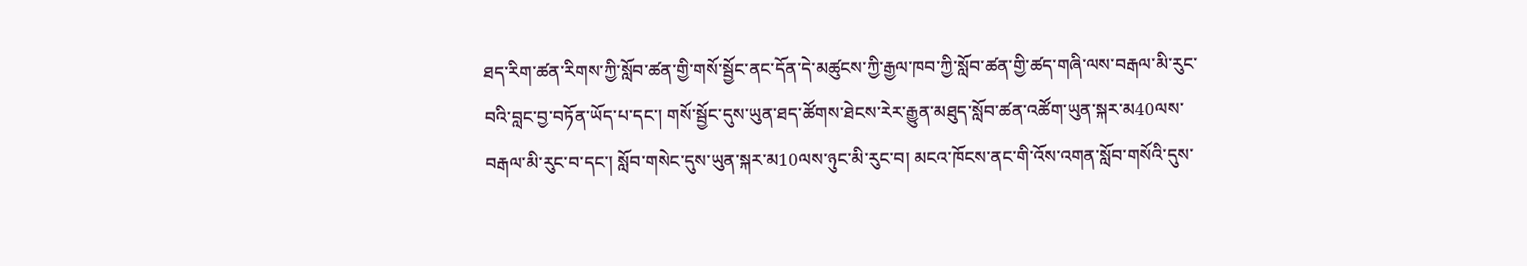ཐད་རིག་ཚན་རིགས་ཀྱི་སློབ་ཚན་གྱི་གསོ་སྦྱོང་ནང་དོན་དེ་མཚུངས་ཀྱི་རྒྱལ་ཁབ་ཀྱི་སློབ་ཚན་གྱི་ཚད་གཞི་ལས་བརྒལ་མི་རུང་བའི་བླང་བྱ་བཏོན་ཡོད་པ་དང་། གསོ་སྦྱོང་དུས་ཡུན་ཐད་ཚོགས་ཐེངས་རེར་རྒྱུན་མཐུད་སློབ་ཚན་འཚོག་ཡུན་སྐར་མ40ལས་བརྒལ་མི་རུང་བ་དང་། སློབ་གསེང་དུས་ཡུན་སྐར་མ10ལས་ཉུང་མི་རུང་བ། མངའ་ཁོངས་ནང་གི་འོས་འགན་སློབ་གསོའི་དུས་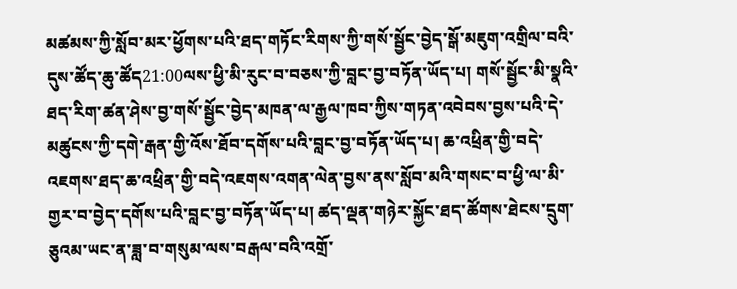མཚམས་ཀྱི་སློབ་མར་ཕྱོགས་པའི་ཐད་གཏོང་རིགས་ཀྱི་གསོ་སྦྱོང་བྱེད་སྒོ་མཇུག་འགྲིལ་བའི་དུས་ཚོད་ཆུ་ཚོད21:00ལས་ཕྱི་མི་རུང་བ་བཅས་ཀྱི་བླང་བྱ་བཏོན་ཡོད་པ། གསོ་སྦྱོང་མི་སྣའི་ཐད་རིག་ཚན་ཤེས་བྱ་གསོ་སྦྱོང་བྱེད་མཁན་ལ་རྒྱལ་ཁབ་ཀྱིས་གཏན་འབེབས་བྱས་པའི་དེ་མཚུངས་ཀྱི་དགེ་རྒན་གྱི་འོས་ཐོབ་དགོས་པའི་བླང་བྱ་བཏོན་ཡོད་པ། ཆ་འཕྲིན་གྱི་བདེ་འཇགས་ཐད་ཆ་འཕྲིན་གྱི་བདེ་འཇགས་འགན་ལེན་བྱས་ནས་སློབ་མའི་གསང་བ་ཕྱི་ལ་མི་གྱར་བ་བྱེད་དགོས་པའི་བླང་བྱ་བཏོན་ཡོད་པ། ཚད་ལྡན་གཉེར་སྐྱོང་ཐད་ཚོགས་ཐེངས་དྲུག་ཅུའམ་ཡང་ན་ཟླ་བ་གསུམ་ལས་བརྒལ་བའི་འགྲོ་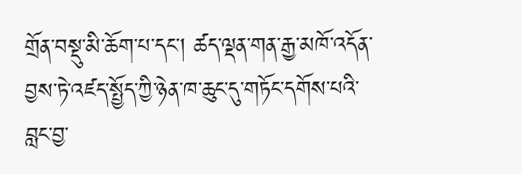གྲོན་བསྡུ་མི་ཆོག་པ་དང་། ཚད་ལྡན་གན་རྒྱ་མཁོ་འདོན་བྱས་ཏེ་འཛད་སྤྱོད་ཀྱི་ཉེན་ཁ་ཆུང་དུ་གཏོང་དགོས་པའི་བླང་བྱ་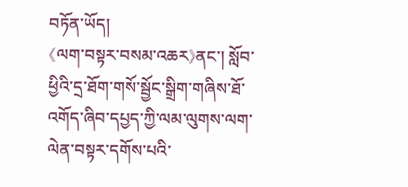བཏོན་ཡོད།
《ལག་བསྟར་བསམ་འཆར》ནང་། སློབ་ཕྱིའི་དྲ་ཐོག་གསོ་སྦྱོང་སྒྲིག་གཞིས་ཐོ་འགོད་ཞིབ་དཔྱད་ཀྱི་ལམ་ལུགས་ལག་ལེན་བསྟར་དགོས་པའི་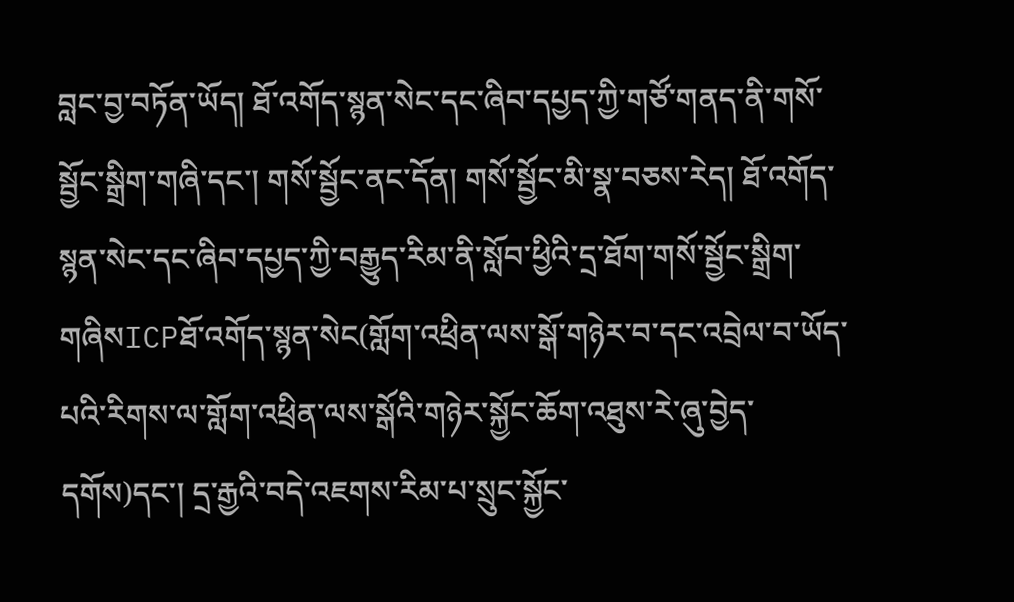བླང་བྱ་བཏོན་ཡོད། ཐོ་འགོད་སྙན་སེང་དང་ཞིབ་དཔྱད་ཀྱི་གཙོ་གནད་ནི་གསོ་སྦྱོང་སྒྲིག་གཞི་དང་། གསོ་སྦྱོང་ནང་དོན། གསོ་སྦྱོང་མི་སྣ་བཅས་རེད། ཐོ་འགོད་སྙན་སེང་དང་ཞིབ་དཔྱད་ཀྱི་བརྒྱུད་རིམ་ནི་སློབ་ཕྱིའི་དྲ་ཐོག་གསོ་སྦྱོང་སྒྲིག་གཞིསICPཐོ་འགོད་སྙན་སེང(གློག་འཕྲིན་ལས་སྒོ་གཉེར་བ་དང་འབྲེལ་བ་ཡོད་པའི་རིགས་ལ་གློག་འཕྲིན་ལས་སྒོའི་གཉེར་སྐྱོང་ཆོག་འཐུས་རེ་ཞུ་བྱེད་དགོས)དང་། དྲ་རྒྱའི་བདེ་འཇགས་རིམ་པ་སྲུང་སྐྱོང་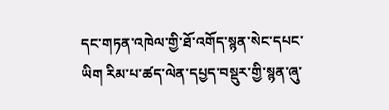དང་གཏན་འཁེལ་གྱི་ཐོ་འགོད་སྙན་སེང་དཔང་ཡིག རིམ་པ་ཚད་ལེན་དཔྱད་བསྡུར་གྱི་སྙན་ཞུ་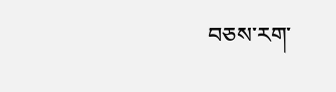བཅས་རག་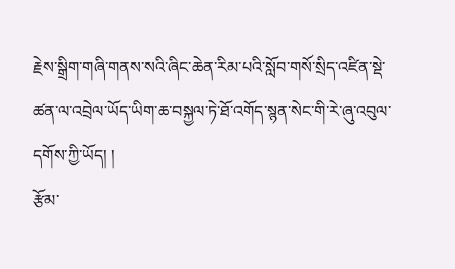རྗེས་སྒྲིག་གཞི་གནས་སའི་ཞིང་ཆེན་རིམ་པའི་སློབ་གསོ་སྲིད་འཛིན་སྡེ་ཚན་ལ་འབྲེལ་ཡོད་ཡིག་ཆ་བསྐྱལ་ཏེ་ཐོ་འགོད་སྙན་སེང་གི་རེ་ཞུ་འབུལ་དགོས་ཀྱི་ཡོད། །
རྩོམ་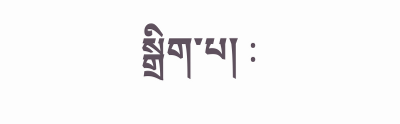སྒྲིག་པ། :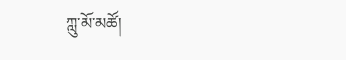ཀླུ་མོ་མཚོ།